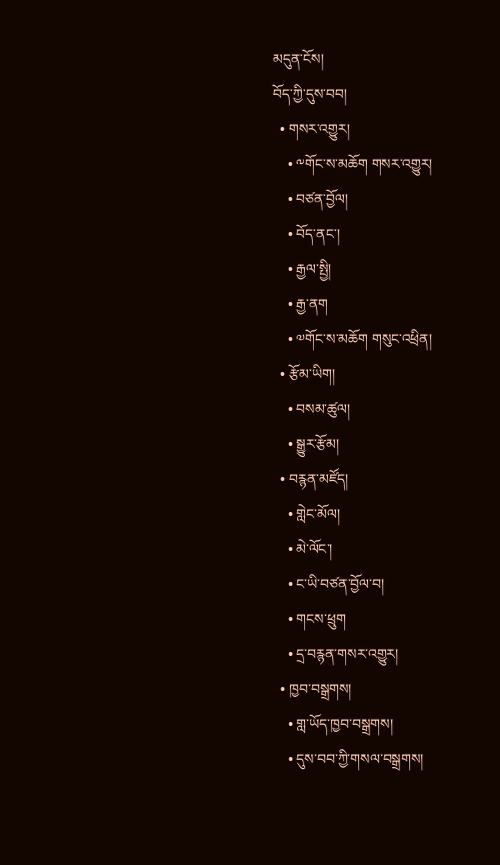མདུན་ངོས།
བོད་ཀྱི་དུས་བབ།
  • གསར་འགྱུར།
    • ༸གོང་ས་མཆོག གསར་འགྱུར།
    • བཙན་བྱོལ།
    • བོད་ནང་།
    • རྒྱལ་སྤྱི།
    • རྒྱ་ནག
    • ༧གོང་ས་མཆོག གསུང་འཕྲིན།
  • རྩོམ་ཡིག།
    • བསམ་ཚུལ།
    • སྒྱུར་རྩོམ།
  • བརྙན་མཛོད།
    • གླེང་མོལ།
    • མེ་ལོང་།
    • ང་ཡི་བཙན་བྱོལ་བ།
    • གངས་ཕྲུག
    • དྲ་བརྙན་གསར་འགྱུར།
  • ཁྱབ་བསྒྲགས།
    • གླ་ཡོད་ཁྱབ་བསྒྲགས།
    • དུས་བབ་ཀྱི་གསལ་བསྒྲགས།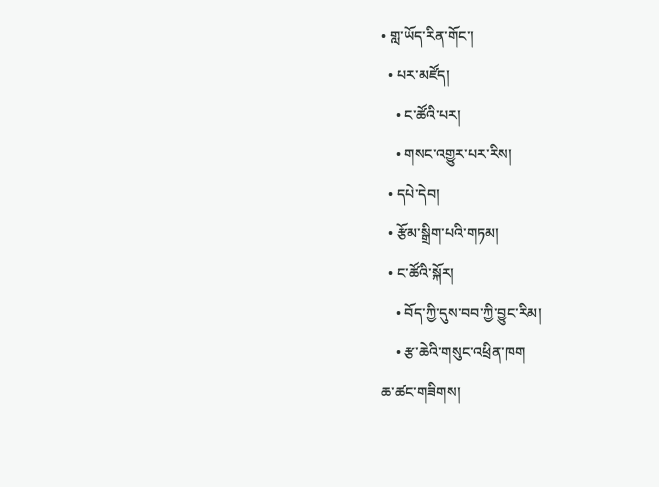• གླ་ཡོད་རིན་གོང་།
  • པར་མཛོད།
    • ང་ཚོའི་པར།
    • གསང་འགྱུར་པར་རིས།
  • དཔེ་དེབ།
  • རྩོམ་སྒྲིག་པའི་གཏམ།
  • ང་ཚོའི་སྐོར།
    • བོད་ཀྱི་དུས་བབ་ཀྱི་བྱུང་རིམ།
    • རྩ་ཆེའི་གསུང་འཕྲིན་ཁག
ཆ་ཚང་གཟིགས།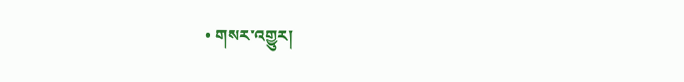• གསར་འགྱུར།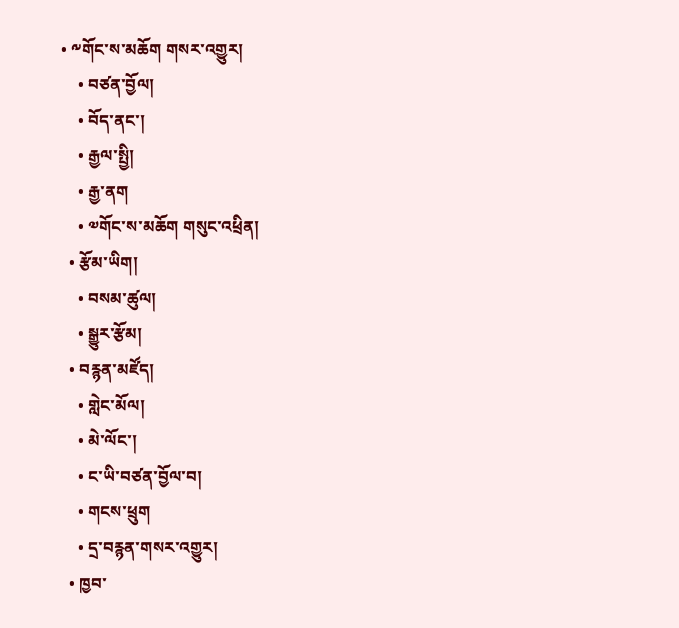• ༸གོང་ས་མཆོག གསར་འགྱུར།
    • བཙན་བྱོལ།
    • བོད་ནང་།
    • རྒྱལ་སྤྱི།
    • རྒྱ་ནག
    • ༧གོང་ས་མཆོག གསུང་འཕྲིན།
  • རྩོམ་ཡིག།
    • བསམ་ཚུལ།
    • སྒྱུར་རྩོམ།
  • བརྙན་མཛོད།
    • གླེང་མོལ།
    • མེ་ལོང་།
    • ང་ཡི་བཙན་བྱོལ་བ།
    • གངས་ཕྲུག
    • དྲ་བརྙན་གསར་འགྱུར།
  • ཁྱབ་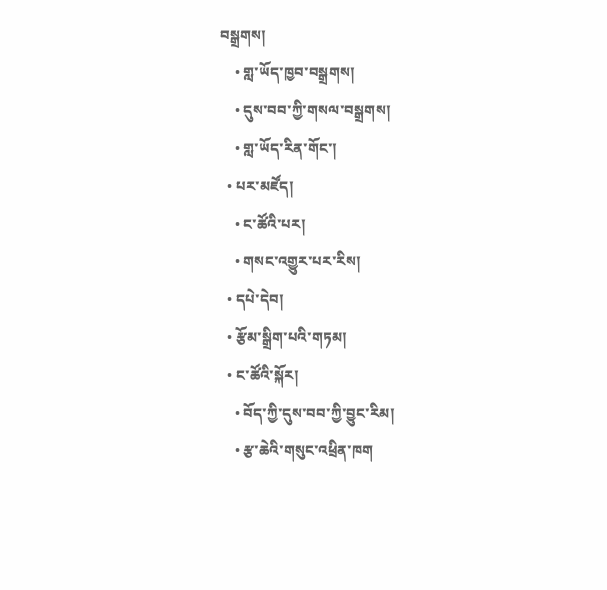བསྒྲགས།
    • གླ་ཡོད་ཁྱབ་བསྒྲགས།
    • དུས་བབ་ཀྱི་གསལ་བསྒྲགས།
    • གླ་ཡོད་རིན་གོང་།
  • པར་མཛོད།
    • ང་ཚོའི་པར།
    • གསང་འགྱུར་པར་རིས།
  • དཔེ་དེབ།
  • རྩོམ་སྒྲིག་པའི་གཏམ།
  • ང་ཚོའི་སྐོར།
    • བོད་ཀྱི་དུས་བབ་ཀྱི་བྱུང་རིམ།
    • རྩ་ཆེའི་གསུང་འཕྲིན་ཁག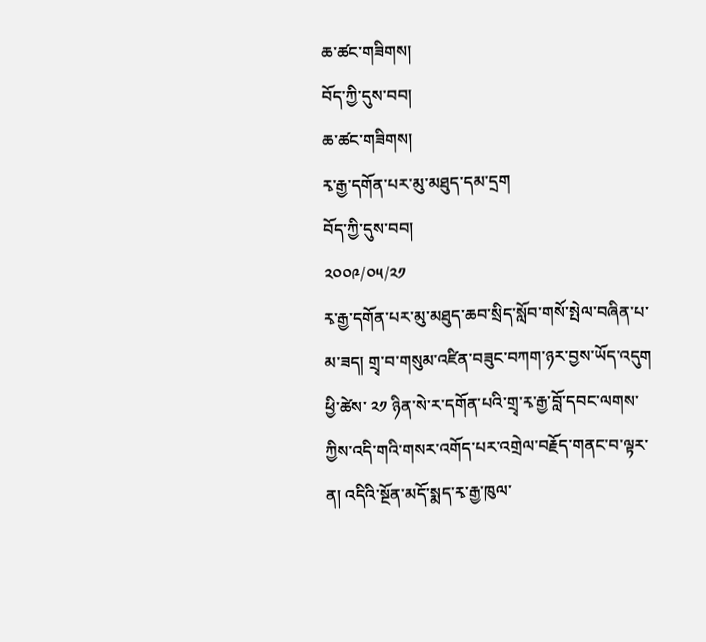ཆ་ཚང་གཟིགས།
བོད་ཀྱི་དུས་བབ།
ཆ་ཚང་གཟིགས།
རྭ་རྒྱ་དགོན་པར་མུ་མཐུད་དམ་དྲག
བོད་ཀྱི་དུས་བབ།
༢༠༠༩/༠༥/༢༡
རྭ་རྒྱ་དགོན་པར་མུ་མཐུད་ཆབ་སྲིད་སློབ་གསོ་སྤེལ་བཞིན་པ་མ་ཟད། གྲྭ་བ་གསུམ་འཛིན་བཟུང་བཀག་ཉར་བྱས་ཡོད་འདུག
ཕྱི་ཚེས་ ༢༡ ཉིན་སེ་ར་དགོན་པའི་གྲྭ་རྭ་རྒྱ་བློ་དབང་ལགས་ཀྱིས་འདི་གའི་གསར་འགོད་པར་འགྲེལ་བརྗོད་གནང་བ་ལྟར་ན། འདིའི་སྔོན་མདོ་སྨད་རྭ་རྒྱ་ཁུལ་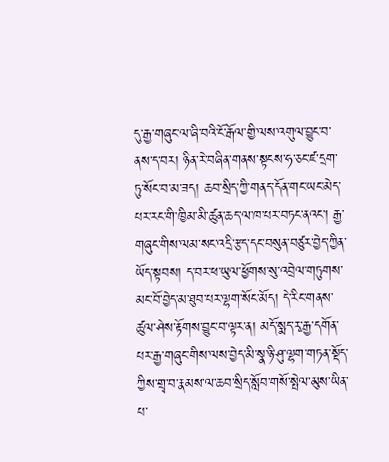དུ་རྒྱ་གཞུང་ལ་ཞི་བའི་ངོ་རྒོལ་གྱི་ལས་འགུལ་བྱུང་བ་ནས་ད་བར། ཉིན་རེ་བཞིན་གནས་སྟངས་ཧ་ཅང་ཛ་དྲག་ཏུ་སོང་བ་མ་ཟད། ཆབ་སྲིད་ཀྱི་གནད་དོན་གང་ཡང་མེད་པར་རང་གི་ཁྱིམ་མི་ཚུན་ཆད་ལ་ཁ་པར་བཏང་ནའང་། རྒྱ་གཞུང་གིས་ལམ་སང་འདྲི་རྩད་དང་བསུན་བཙུར་བྱེད་ཀྱིན་ཡོད་སྟབས། ད་བར་ཕ་ཡུལ་ཕྱོགས་སུ་འབྲེལ་གཏུགས་མང་བོ་བྱེད་མ་ཐུབ་པར་ལྷག་སོང་མོད། དེ་རིང་གནས་ཚུལ་ཤེས་རྟོགས་བྱུང་བ་ལྟར་ན། མདོ་སྨད་རྭ་རྒྱ་དགོན་པར་རྒྱ་གཞུང་གིས་ལས་བྱེད་མི་སྣ་ཉི་ཤུ་ལྷག་གཏན་སྡོད་ཀྱིས་གྲྭ་བ་རྣམས་ལ་ཆབ་སྲིད་སློབ་གསོ་སྤེལ་མུས་ཡིན་པ་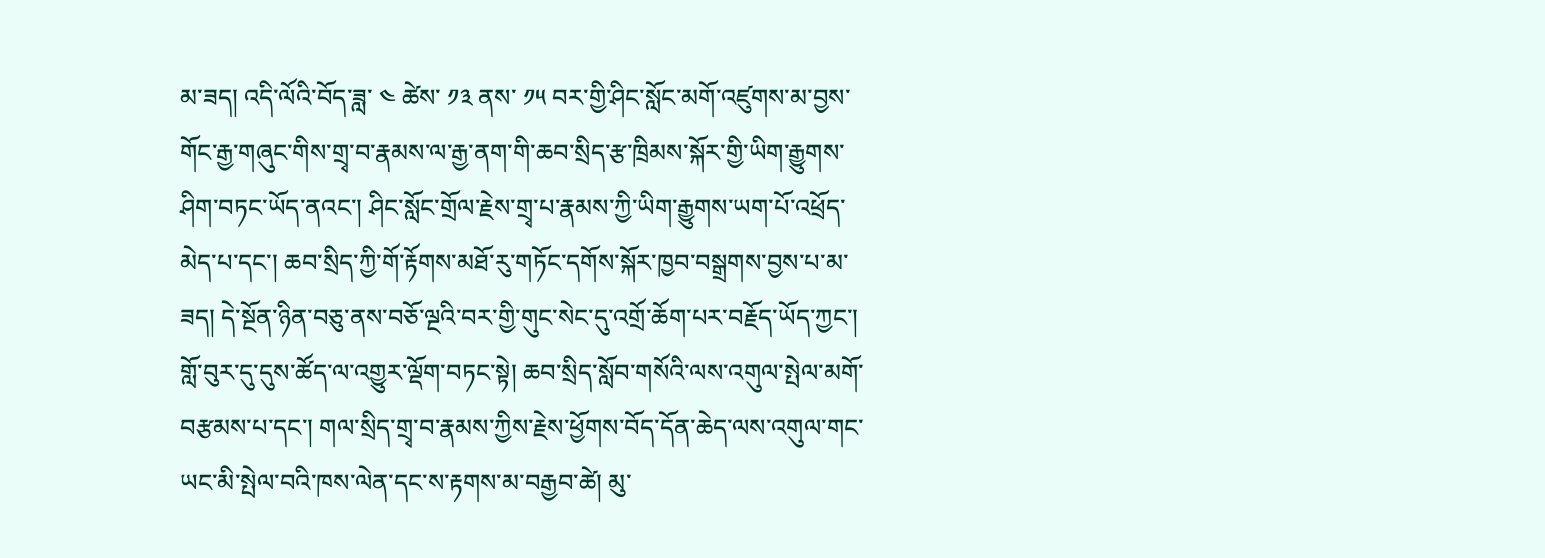མ་ཟད། འདི་ལོའི་བོད་ཟླ་ ༤ ཚེས་ ༡༣ ནས་ ༡༥ བར་གྱི་ཤིང་སློང་མགོ་འཛུགས་མ་བྱས་གོང་རྒྱ་གཞུང་གིས་གྲྭ་བ་རྣམས་ལ་རྒྱ་ནག་གི་ཆབ་སྲིད་རྩ་ཁྲིམས་སྐོར་གྱི་ཡིག་རྒྱུགས་ཤིག་བཏང་ཡོད་ནའང་། ཤིང་སློང་གྲོལ་རྗེས་གྲྭ་པ་རྣམས་ཀྱི་ཡིག་རྒྱུགས་ཡག་པོ་འཕྲོད་མེད་པ་དང་། ཆབ་སྲིད་ཀྱི་གོ་རྟོགས་མཐོ་རུ་གཏོང་དགོས་སྐོར་ཁྱབ་བསྒྲགས་བྱས་པ་མ་ཟད། དེ་སྔོན་ཉིན་བཅུ་ནས་བཅོ་ལྔའི་བར་གྱི་གུང་སེང་དུ་འགྲོ་ཆོག་པར་བརྗོད་ཡོད་ཀྱང་། གློ་བུར་དུ་དུས་ཚོད་ལ་འགྱུར་ལྡོག་བཏང་སྟེ། ཆབ་སྲིད་སློབ་གསོའི་ལས་འགུལ་སྤེལ་མགོ་བརྩམས་པ་དང་། གལ་སྲིད་གྲྭ་བ་རྣམས་ཀྱིས་རྗེས་ཕྱོགས་བོད་དོན་ཆེད་ལས་འགུལ་གང་ཡང་མི་སྤེལ་བའི་ཁས་ལེན་དང་ས་རྟགས་མ་བརྒྱབ་ཚེ། མུ་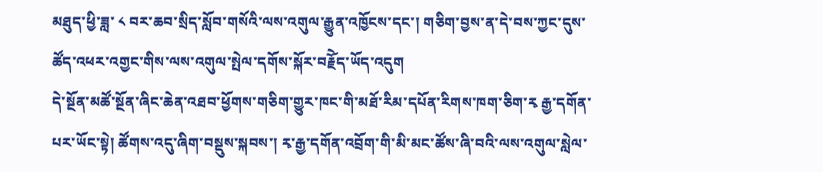མཐུད་ཕྱི་ཟླ་ ༨ བར་ཆབ་སྲིད་སློབ་གསོའི་ལས་འགུལ་རྒྱུན་འཁྱོངས་དང་། གཅིག་བྱས་ན་དེ་བས་ཀྱང་དུས་ཚོད་འཕར་འགྱང་གིས་ལས་འགུལ་སྤེལ་དགོས་སྐོར་བརྗོེད་ཡོད་འདུག
དེ་སྔོན་མཚོ་སྔོན་ཞིང་ཆེན་འཐབ་ཕྱོགས་གཅིག་གྱུར་ཁང་གི་མཐོ་རིམ་དཔོན་རིགས་ཁག་ཅིག་རྭ རྒྱ་དགོན་པར་ཡོང་སྟེ། ཚོགས་འདུ་ཞིག་བསྡུས་སྐབས་། རྭ་རྒྱ་དགོན་འབྲོག་གི་མི་མང་ཚོས་ཞི་བའི་ལས་འགུལ་སླེལ་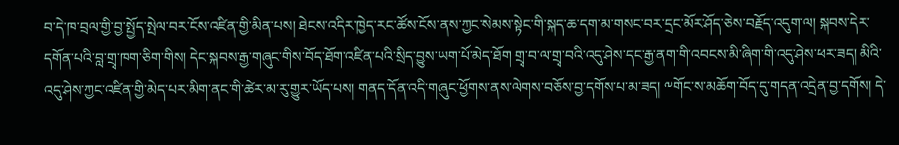བ་དེ་ཁ་བྲལ་གྱི་བྱ་སྤྱོད་སྤེལ་བར་ངོས་འཛིན་གྱི་མིན་པས། ཐེངས་འདིར་ཁྱེད་རང་ཚོས་ངོས་ནས་ཀྱང་སེམས་སྟེང་གི་སྐད་ཆ་དག་མ་གསང་བར་དྲང་མོར་ཤོད་ཅེས་བརྗོད་འདུག་ལ། སྐབས་དེར་དགོན་པའི་བླ་གྲྭ་ཁག་ཅིག་གིས། དེང་སྐབས་རྒྱ་གཞུང་གིས་བོད་ཐོག་འཛིན་པའི་སྲིད་བྱུས་ཡག་པོ་མེད་ཐོག གྲྭ་བ་ལ་གྲྭ་བའི་འདུ་ཤེས་དང་རྒྱ་ནག་གི་འབངས་མི་ཞིག་གི་འདུ་ཤེས་ཕར་ཟད། མིའི་འདུ་ཤེས་ཀྱང་འཛིན་གྱི་མེད་པར་མིག་ནང་གི་ཚེར་མ་རུ་གྱུར་ཡོད་པས། གནད་དོན་འདི་གཞུང་ཕྱོགས་ནས་ལེགས་བཅོས་བྱ་དགོས་པ་མ་ཟད། ༸གོང་ས་མཆོག་བོད་དུ་གདན་འདྲེན་བྱ་དགོས། དེ་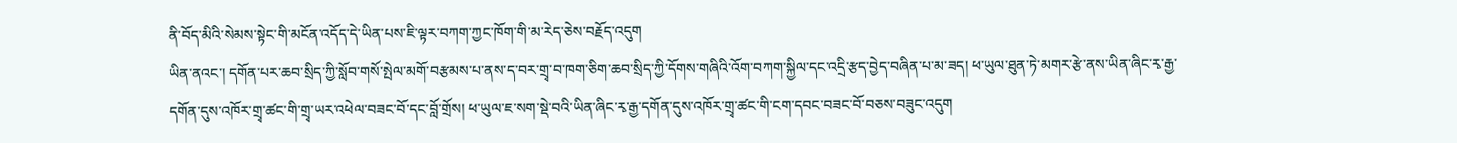ནི་བོད་མིའི་སེམས་སྟེང་གི་མངོན་འདོད་དེ་ཡིན་པས་ཇི་ལྟར་བཀག་ཀྱང་ཁོག་གི་མ་རེད་ཅེས་བརྗོད་འདུག
ཡིན་ནའང་། དགོན་པར་ཆབ་སྲིད་ཀྱི་སློབ་གསོ་སྤེལ་མགོ་བརྩམས་པ་ནས་ད་བར་གྲྭ་བ་ཁག་ཅིག་ཆབ་སྲིད་ཀྱི་དོགས་གཞིའི་འོག་བཀག་སྐྱིལ་དང་འདྲི་རྩད་བྱེད་བཞིན་པ་མ་ཟད། ཕ་ཡུལ་ཐུན་ཏེ་མགར་རྩེ་ནས་ཡིན་ཞིང་རྭ་རྒྱ་དགོན་དུས་འཁོར་གྲྭ་ཚང་གི་གྲྭ་ཡར་འཕེལ་བཟང་བོ་དང་བློ་གྲོས། ཕ་ཡུལ་ཇ་སག་སྡེ་བའི་ཡིན་ཞིང་རྭ་རྒྱ་དགོན་དུས་འཁོར་གྲྭ་ཚང་གི་ངག་དབང་བཟང་བོ་བཅས་བཟུང་འདུག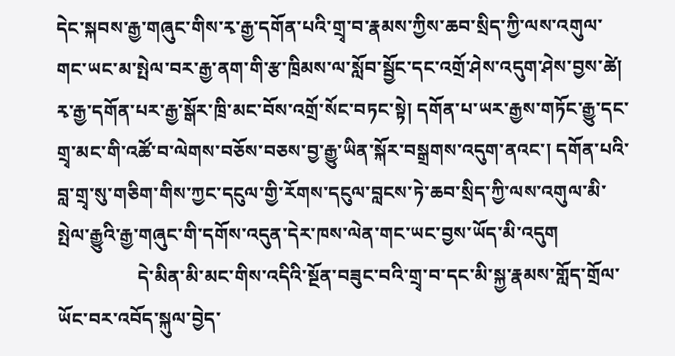དེང་སྐབས་རྒྱ་གཞུང་གིས་རྭ་རྒྱ་དགོན་པའི་གྲྭ་བ་རྣམས་ཀྱིས་ཆབ་སྲིད་ཀྱི་ལས་འགུལ་གང་ཡང་མ་སྤེལ་བར་རྒྱ་ནག་གི་རྩ་ཁྲིམས་ལ་སློབ་སྦྱོང་དང་འགྲོ་ཤེས་འདུག་ཤེས་བྱས་ཚེ། རྭ་རྒྱ་དགོན་པར་རྒྱ་སྒོར་ཁྲི་མང་བོས་འགྲོ་སོང་བཏང་སྟེ། དགོན་པ་ཡར་རྒྱས་གཏོང་རྒྱུ་དང་གྲྭ་མང་གི་འཚོ་བ་ལེགས་བཅོས་བཅས་བྱ་རྒྱུ་ཡིན་སྐོར་བསྒྲགས་འདུག་ནའང་། དགོན་པའི་བླ་གྲྭ་སུ་གཅིག་གིས་ཀྱང་དངུལ་གྱི་རོགས་དངུལ་བླངས་ཏེ་ཆབ་སྲིད་ཀྱི་ལས་འགུལ་མི་སྤེལ་རྒྱུའི་རྒྱ་གཞུང་གི་དགོས་འདུན་དེར་ཁས་ལེན་གང་ཡང་བྱས་ཡོད་མི་འདུག
                 དེ་མིན་མི་མང་གིས་འདིའི་སྔོན་བཟུང་བའི་གྲྭ་བ་དང་མི་སྐྱ་རྣམས་གློད་གྲོལ་ཡོང་བར་འབོད་སྐུལ་བྱེད་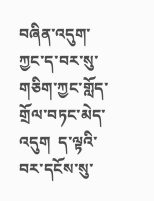བཞིན་འདུག་ཀྱང་ད་བར་སུ་གཅིག་ཀྱང་གློད་གྲོལ་བཏང་མེད་འདུག  ད་ལྟའི་བར་དངོས་སུ་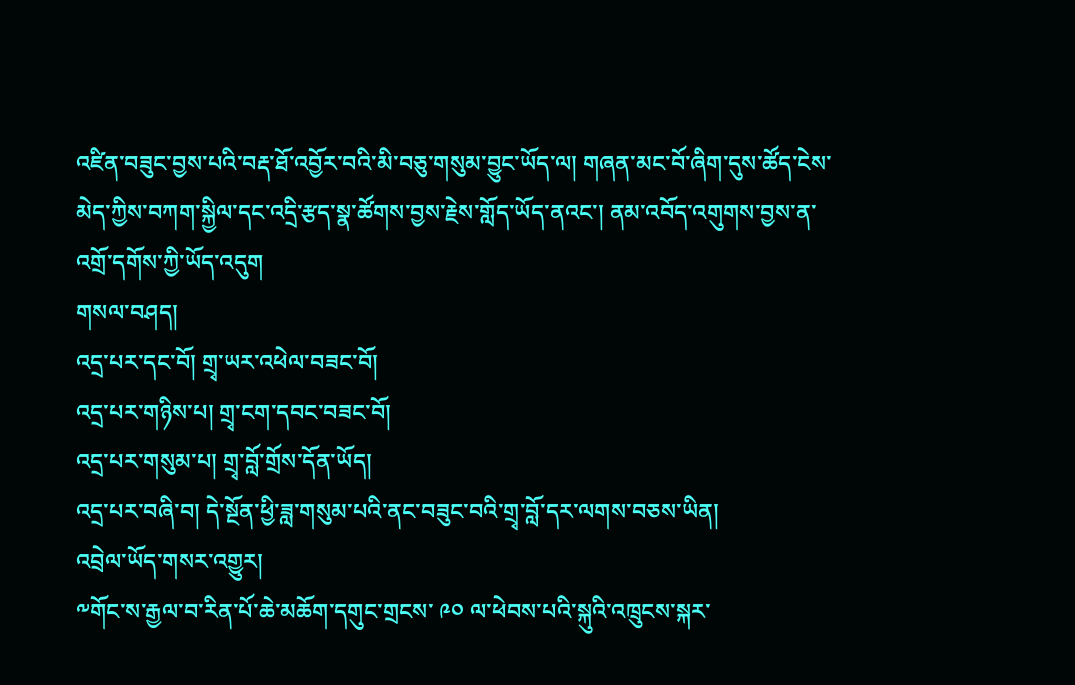འཛིན་བཟུང་བྱས་པའི་བརྡ་ཐོ་འབྱོར་བའི་མི་བཅུ་གསུམ་བྱུང་ཡོད་ལ། གཞན་མང་བོ་ཞིག་དུས་ཚོད་ངེས་མེད་ཀྱིས་བཀག་སྐྱིལ་དང་འདྲི་རྩད་སྣ་ཚོགས་བྱས་རྗེས་གློད་ཡོད་ནའང་། ནམ་འབོད་འགུགས་བྱས་ན་འགྲོ་དགོས་ཀྱི་ཡོད་འདུག
གསལ་བཤད།
འདྲ་པར་དང་བོ། གྲྭ་ཡར་འཕེལ་བཟང་བོ།
འདྲ་པར་གཉིས་པ། གྲྭ་ངག་དབང་བཟང་བོ།
འདྲ་པར་གསུམ་པ། གྲྭ་བློ་གྲོས་དོན་ཡོད།
འདྲ་པར་བཞི་བ། དེ་སྔོན་ཕྱི་ཟླ་གསུམ་པའི་ནང་བཟུང་བའི་གྲྭ་བློ་དར་ལགས་བཅས་ཡིན།
འབྲེལ་ཡོད་གསར་འགྱུར།
༸གོང་ས་རྒྱལ་བ་རིན་པོ་ཆེ་མཆོག་དགུང་གྲངས་ ༩༠ ལ་ཕེབས་པའི་སྐུའི་འཁྲུངས་སྐར་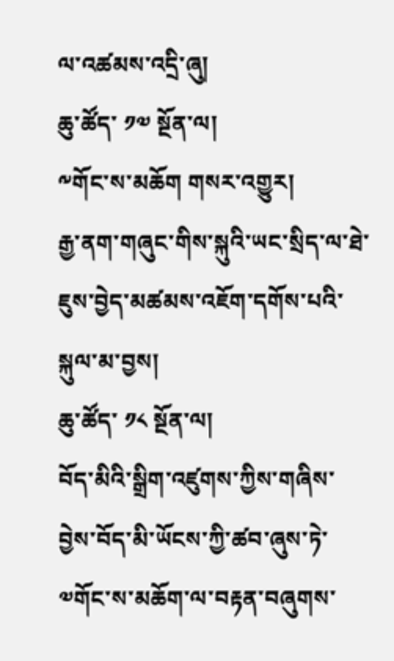ལ་འཚམས་འདྲི་ཞུ།
ཆུ་ཚོད་ ༡༧ སྔོན་ལ།
༸གོང་ས་མཆོག གསར་འགྱུར།
རྒྱ་ནག་གཞུང་གིས་སྐུའི་ཡང་སྲིད་ལ་ཐེ་ཇུས་བྱེད་མཚམས་འཇོག་དགོས་པའི་སྐུལ་མ་བྱས།
ཆུ་ཚོད་ ༡༨ སྔོན་ལ།
བོད་མིའི་སྒྲིག་འཛུགས་ཀྱིས་གཞིས་བྱེས་བོད་མི་ཡོངས་ཀྱི་ཚབ་ཞུས་ཏེ་༧གོང་ས་མཆོག་ལ་བརྟན་བཞུགས་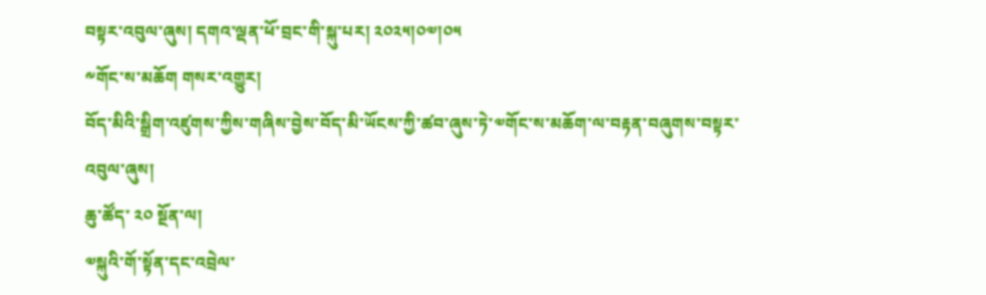བསྟར་འབུལ་ཞུས། དགའ་ལྡན་ཕོ་བྲང་གི་སྐུ་པར། ༢༠༢༥།༠༧།༠༥
༸གོང་ས་མཆོག གསར་འགྱུར།
བོད་མིའི་སྒྲིག་འཛུགས་ཀྱིས་གཞིས་བྱེས་བོད་མི་ཡོངས་ཀྱི་ཚབ་ཞུས་ཏེ་༧གོང་ས་མཆོག་ལ་བརྟན་བཞུགས་བསྟར་འབུལ་ཞུས།
ཆུ་ཚོད་ ༢༠ སྔོན་ལ།
༧སྐུའི་གོ་སྟོན་དང་འབྲེལ་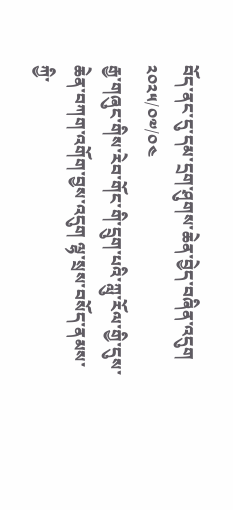བོད་ནང་དུ་དམ་དྲག་ཤུགས་ཆེན་བྱེད་བཞིན་འདུག
༢༠༢༥/༠༧/༠༤
རྒྱ་གཞུང་གིས་རེབ་གོང་གི་དྲུག་པའི་ཀླུ་རོལ་གྱི་དུས་ཆེན་བཀག་འགོག་བྱས་འདུག ལྷ་སྲས་བསོད་ནམས་ཀྱི་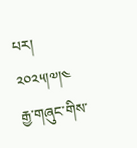པར། ༢༠༢༥།༧།༤
རྒྱ་གཞུང་གིས་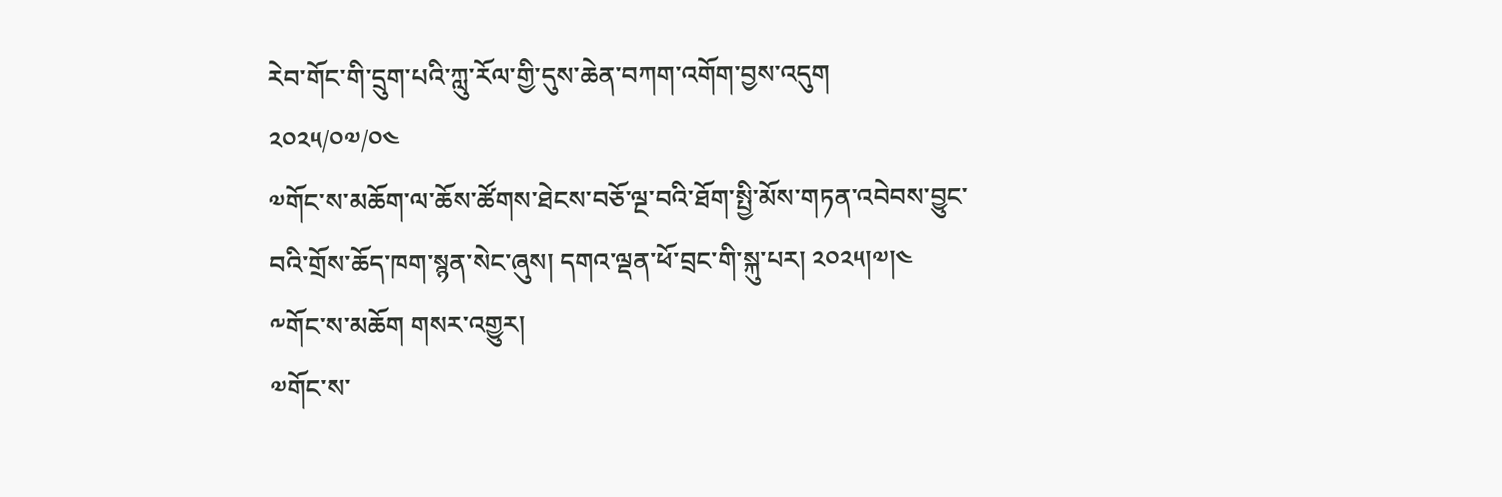རེབ་གོང་གི་དྲུག་པའི་ཀླུ་རོལ་གྱི་དུས་ཆེན་བཀག་འགོག་བྱས་འདུག
༢༠༢༥/༠༧/༠༤
༧གོང་ས་མཆོག་ལ་ཆོས་ཚོགས་ཐེངས་བཅོ་ལྔ་བའི་ཐོག་སྤྱི་མོས་གཏན་འབེབས་བྱུང་བའི་གྲོས་ཆོད་ཁག་སྙན་སེང་ཞུས། དགའ་ལྡན་ཕོ་བྲང་གི་སྐུ་པར། ༢༠༢༥།༧།༤
༸གོང་ས་མཆོག གསར་འགྱུར།
༧གོང་ས་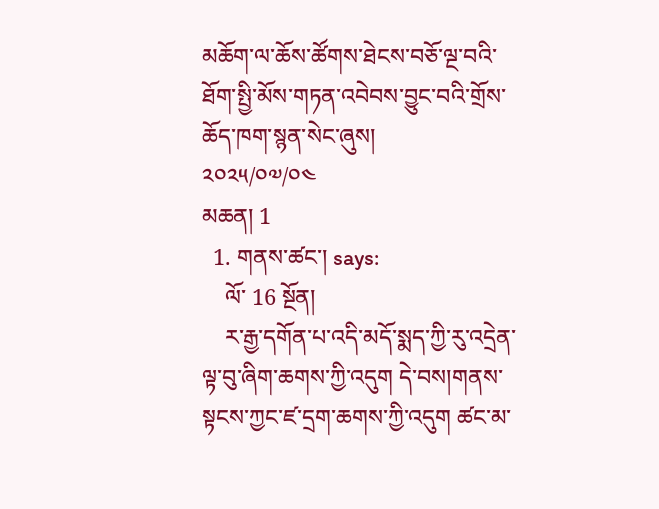མཆོག་ལ་ཆོས་ཚོགས་ཐེངས་བཅོ་ལྔ་བའི་ཐོག་སྤྱི་མོས་གཏན་འབེབས་བྱུང་བའི་གྲོས་ཆོད་ཁག་སྙན་སེང་ཞུས།
༢༠༢༥/༠༧/༠༤
མཆན། 1
  1. གནས་ཚང་། says:
    ལོ་ 16 སྔོན།
    ར་རྒྱ་དགོན་པ་འདི་མདོ་སྨད་ཀྱི་རུ་འདྲེན་ལྟ་བུ་ཞིག་ཆགས་ཀྱི་འདུག དེ་བས།གནས་སྟངས་ཀྱང་ཛ་དྲག་ཆགས་ཀྱི་འདུག ཚང་མ་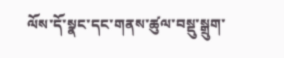ལོས་དོ་སྣང་དང་གནས་ཚུལ་བསྡུ་སྒྲུག་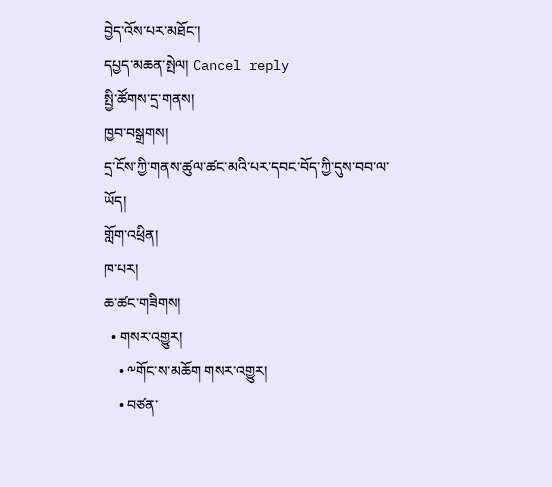བྱེད་འོས་པར་མཐོང་།
དཔྱད་མཆན་སྤེལ། Cancel reply
སྤྱི་ཚོགས་དྲ་གནས།
ཁྱབ་བསྒྲགས།
དྲ་ངོས་ཀྱི་གནས་ཚུལ་ཚང་མའི་པར་དབང་བོད་ཀྱི་དུས་བབ་ལ་ཡོད།
གློག་འཕྲིན།
ཁ་པར།
ཆ་ཚང་གཟིགས།
  • གསར་འགྱུར།
    • ༸གོང་ས་མཆོག གསར་འགྱུར།
    • བཙན་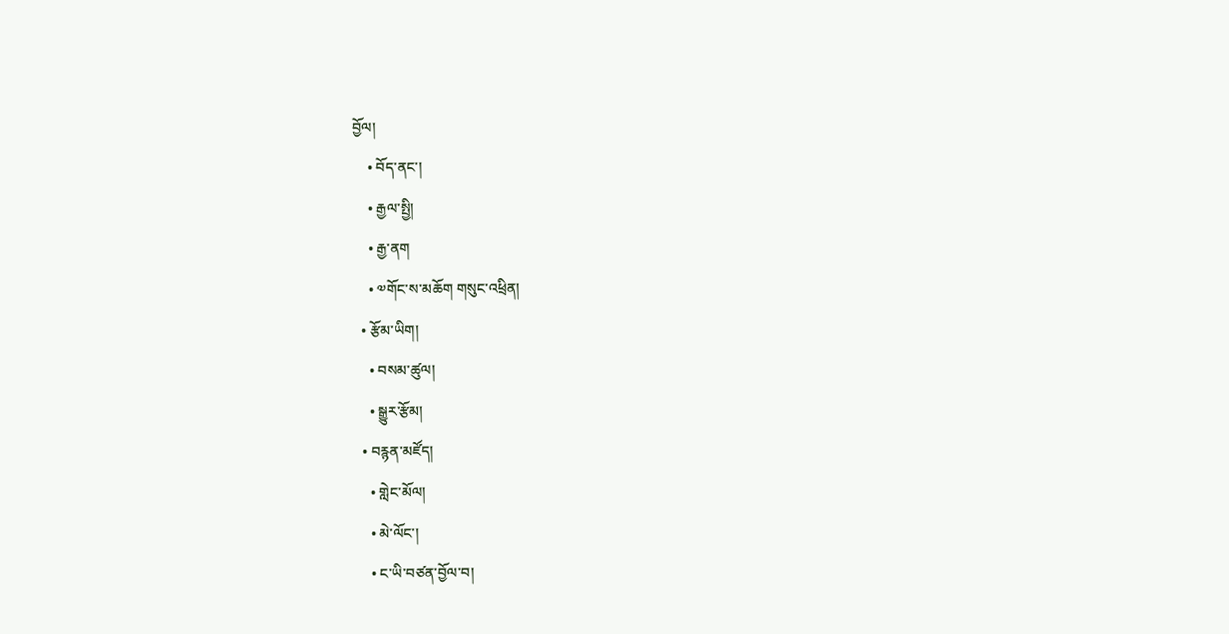བྱོལ།
    • བོད་ནང་།
    • རྒྱལ་སྤྱི།
    • རྒྱ་ནག
    • ༧གོང་ས་མཆོག གསུང་འཕྲིན།
  • རྩོམ་ཡིག།
    • བསམ་ཚུལ།
    • སྒྱུར་རྩོམ།
  • བརྙན་མཛོད།
    • གླེང་མོལ།
    • མེ་ལོང་།
    • ང་ཡི་བཙན་བྱོལ་བ།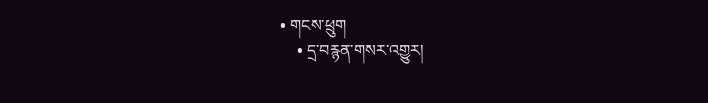• གངས་ཕྲུག
    • དྲ་བརྙན་གསར་འགྱུར།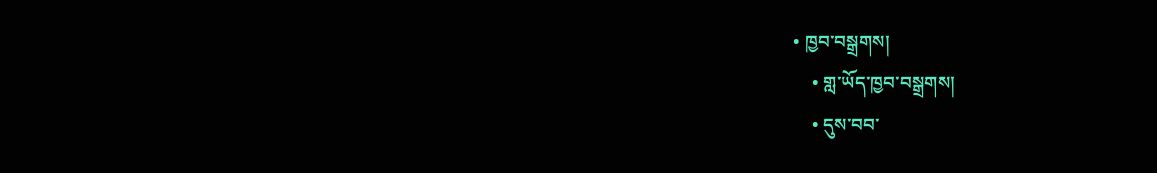• ཁྱབ་བསྒྲགས།
    • གླ་ཡོད་ཁྱབ་བསྒྲགས།
    • དུས་བབ་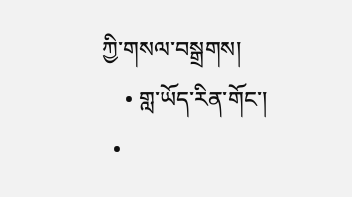ཀྱི་གསལ་བསྒྲགས།
    • གླ་ཡོད་རིན་གོང་།
  •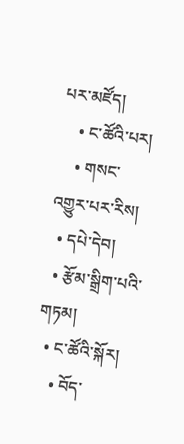པར་མཛོད།
    • ང་ཚོའི་པར།
    • གསང་འགྱུར་པར་རིས།
  • དཔེ་དེབ།
  • རྩོམ་སྒྲིག་པའི་གཏམ།
  • ང་ཚོའི་སྐོར།
    • བོད་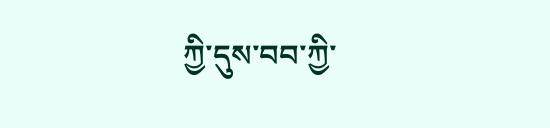ཀྱི་དུས་བབ་ཀྱི་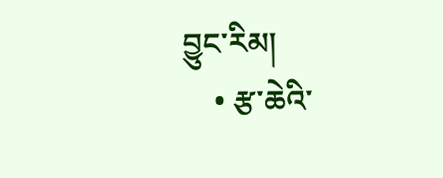བྱུང་རིམ།
    • རྩ་ཆེའི་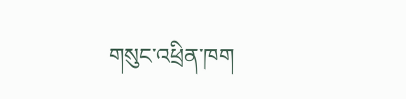གསུང་འཕྲིན་ཁག